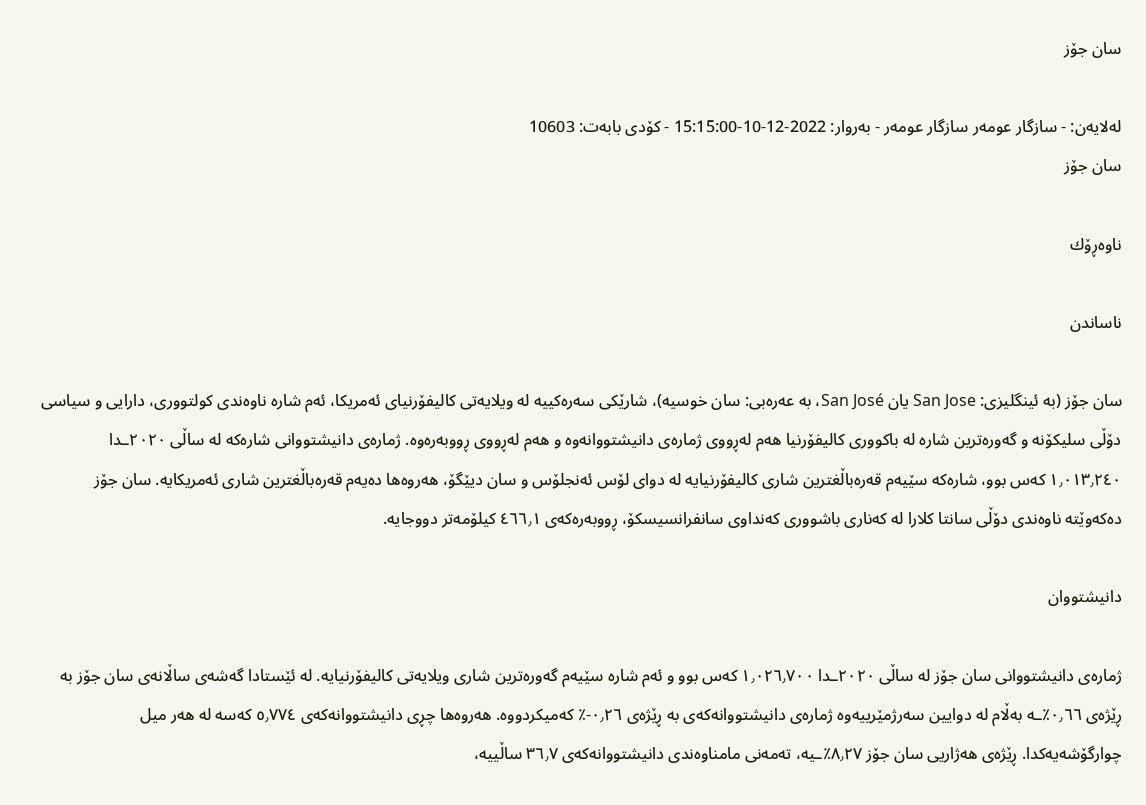سان جۆز

له‌لایه‌ن: - سازگار عومەر سازگار عومەر - به‌روار: 2022-12-10-15:15:00 - کۆدی بابەت: 10603
سان جۆز

ناوه‌ڕۆك

ناساندن

سان جۆز (بە ئینگلیزی: San Jose یان San José، بە عەرەبی: سان خوسيه)، شارێکی سەرەکییە لە ویلایەتی کالیفۆرنیای ئەمریکا، ئەم شارە ناوەندی کولتووری، دارایی و سیاسی دۆڵی سلیکۆنە و گەورەترین شارە لە باکووری کالیفۆرنیا هەم لەڕووی ژمارەی دانیشتووانەوە و هەم لەڕووی ڕووبەرەوە. ژمارەی دانیشتووانی شارەکە لە ساڵی ٢٠٢٠ـدا ١٫٠١٣٫٢٤٠ کەس بوو، شارەکە سێیەم قەرەباڵغترین شاری کالیفۆرنیایە لە دوای لۆس ئەنجلۆس و سان دیێگۆ، هەروەها دەیەم قەرەباڵغترین شاری ئەمریکایە. سان جۆز دەکەوێتە ناوەندی دۆڵی سانتا کلارا لە کەناری باشووری کەنداوی سانفرانسیسکۆ، ڕووبەرەکەی ٤٦٦٫١ کیلۆمەتر دووجایە.

دانیشتووان

ژمارەی دانیشتووانی سان جۆز لە ساڵی ٢٠٢٠ـدا ١٫٠٢٦٫٧٠٠ کەس بوو و ئەم شارە سێیەم گەورەترین شاری ویلایەتی کالیفۆرنیایە. لە ئێستادا گەشەی ساڵانەی سان جۆز بە ڕێژەی ٠٫٦٦٪ـە بەڵام لە دوایین سەرژمێرییەوە ژمارەی دانیشتووانەکەی بە ڕێژەی ٠٫٢٦-٪ کەمیکردووە. هەروەها چڕی دانیشتووانەکەی ٥٫٧٧٤ کەسە لە هەر میل چوارگۆشەیەکدا. ڕێژەی هەژاریی سان جۆز ٨٫٢٧٪ـیە، تەمەنی مامناوەندی دانیشتووانەکەی ٣٦٫٧ ساڵییە،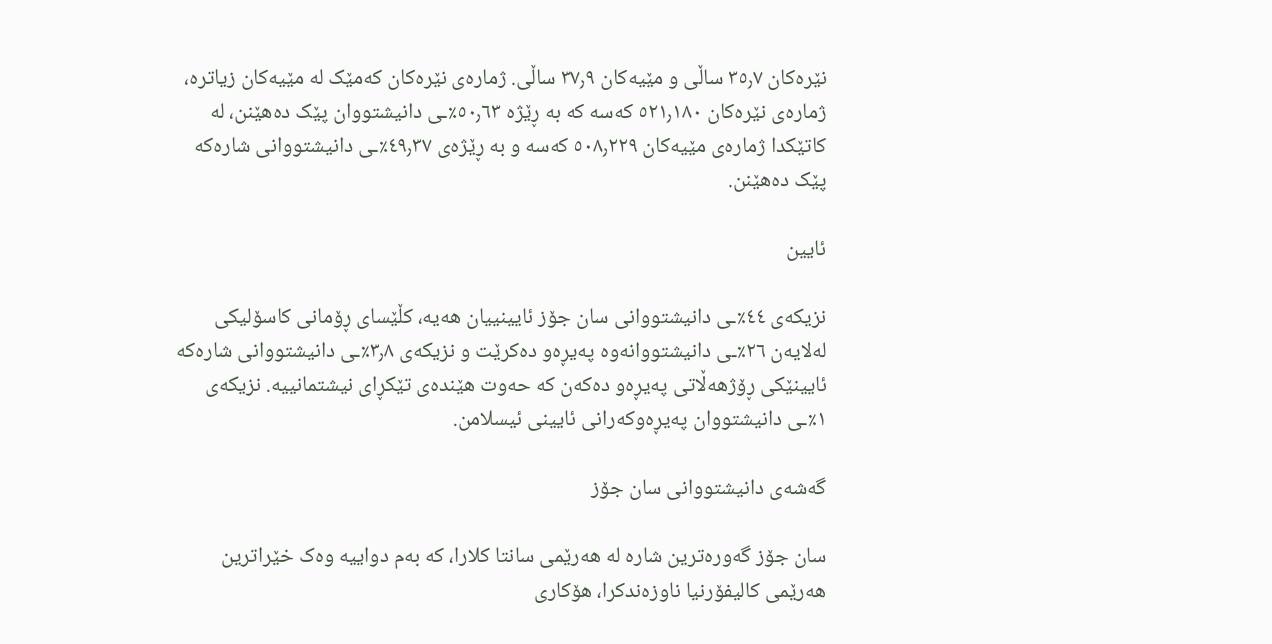نێرەکان ٣٥٫٧ ساڵی و مێیەکان ٣٧٫٩ ساڵی. ژمارەی نێرەکان کەمێک لە مێیەکان زیاترە، ژمارەی نێرەکان ٥٢١٫١٨٠ کەسە کە بە ڕێژە ٥٠٫٦٣٪ـی دانیشتووان پێک دەهێنن، لە کاتێکدا ژمارەی مێیەکان ٥٠٨٫٢٢٩ کەسە و بە ڕێژەی ٤٩٫٣٧٪ـی دانیشتووانی شارەکە پێک دەهێنن.

ئایین

نزیکەی ٤٤٪ـی دانیشتووانی سان جۆز ئایینییان هەیە، کڵێسای ڕۆمانی کاسۆلیکی لەلایەن ٢٦٪ـی دانیشتووانەوە پەیڕەو دەکرێت و نزیکەی ٣٫٨٪ـی دانیشتووانی شارەکە ئایینێکی ڕۆژهەڵاتی پەیڕەو دەکەن کە حەوت هێندەی تێکڕای نیشتمانییە. نزیکەی ١٪ـی دانیشتووان پەیڕەوکەرانی ئایینی ئیسلامن.

گەشەی دانیشتووانی سان جۆز

سان جۆز گەورەترین شارە لە هەرێمی سانتا کلارا، کە بەم دواییە وەک خێراترین هەرێمی کالیفۆرنیا ناوزەندکرا، هۆکاری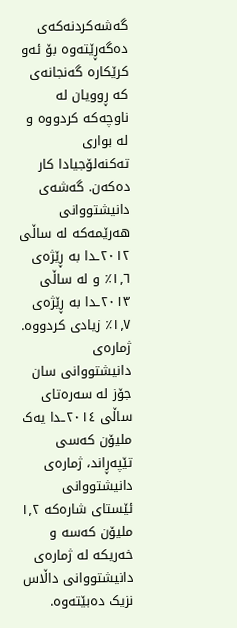گەشەکردنەکەی دەگەڕێتەوە بۆ ئەو کرێکارە گەنجانەی کە ڕوویان لە ناوچەکە کردووە و لە بواری تەکنەلۆجیادا کار دەکەن. گەشەی دانیشتووانی هەرێمەکە لە ساڵی ٢٠١٢ـدا بە ڕێژەی ١٫٦٪ و لە ساڵی ٢٠١٣ـدا بە ڕێژەی ١٫٧٪ زیادی کردووە. ژمارەی دانیشتووانی سان جۆز لە سەرەتای ساڵی ٢٠١٤ـدا یەک ملیۆن کەسی تێپەڕاند، ژمارەی دانیشتووانی ئێستای شارەکە ١٫٢ ملیۆن کەسە و خەریکە لە ژمارەی دانیشتووانی داڵاس نزیک دەبێتەوە.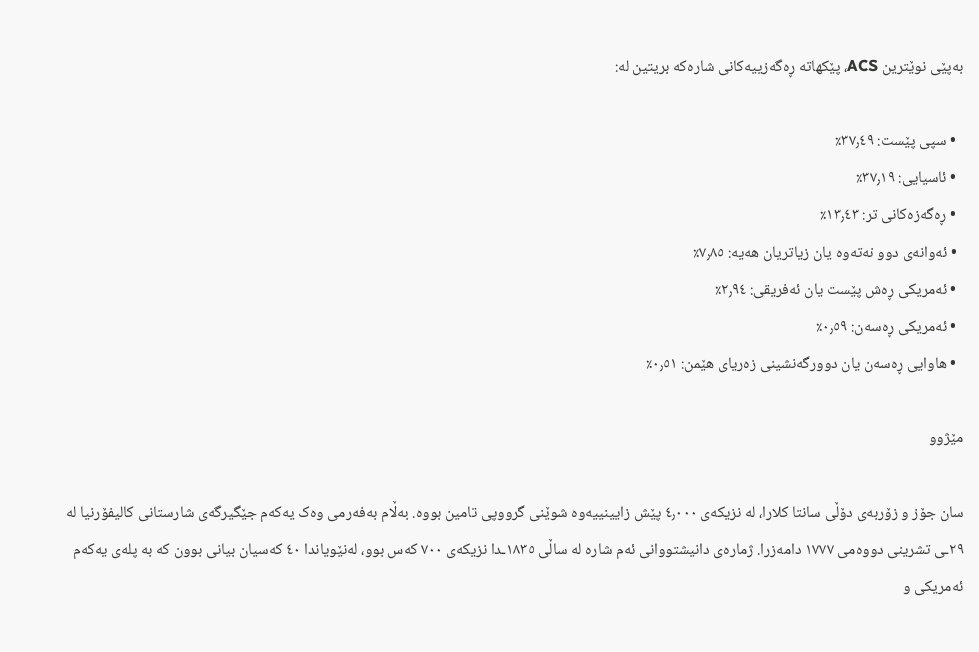بەپێی نوێترین ACS، پێکهاتە ڕەگەزییەکانی شارەکە بریتین لە:

  • سپی پێست: ٣٧٫٤٩٪
  • ئاسیایی: ٣٧٫١٩٪
  • ڕەگەزەکانی تر: ١٣٫٤٣٪
  • ئەوانەی دوو نەتەوە یان زیاتریان هەیە: ٧٫٨٥٪
  • ئەمریکی ڕەش پێست یان ئەفریقی: ٢٫٩٤٪
  • ئەمریکی ڕەسەن: ٠٫٥٩٪
  • هاوایی ڕەسەن یان دوورگەنشینی زەریای هێمن: ٠٫٥١٪

مێژوو

سان جۆز و زۆربەی دۆڵی سانتا کلارا، لە نزیکەی ٤٫٠٠٠ پێش زایینییەوە شوێنی گرووپی تامین بووە. بەڵام بەفەرمی وەک یەکەم جێگیرگەی شارستانی کالیفۆرنیا لە ٢٩ـی تشرینی دووەمی ١٧٧٧ دامەزرا. ژمارەی دانیشتووانی ئەم شارە لە ساڵی ١٨٣٥ـدا نزیکەی ٧٠٠ کەس بوو، لەنێویاندا ٤٠ کەسیان بیانی بوون کە بە پلەی یەکەم ئەمریکی و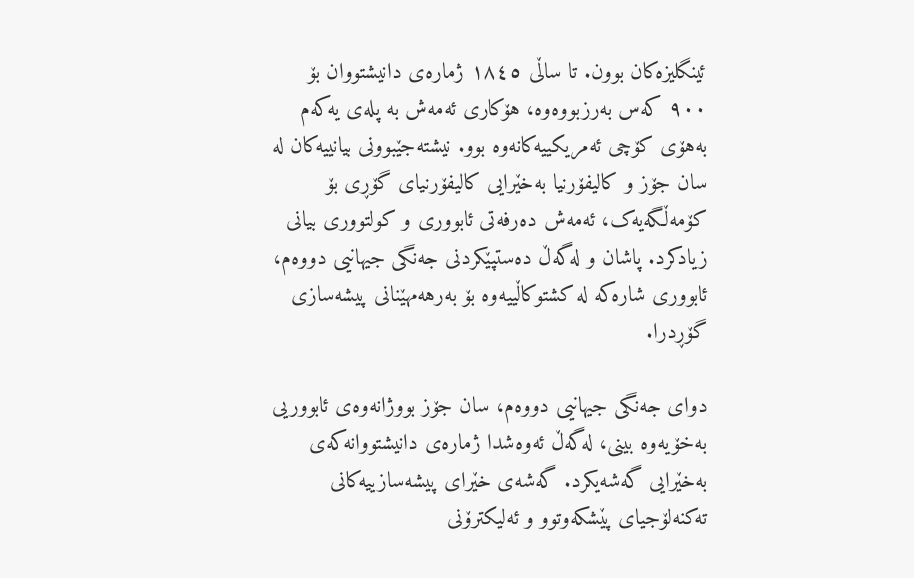ئینگلیزەکان بوون. تا ساڵی ١٨٤٥ ژمارەی دانیشتووان بۆ ٩٠٠ کەس بەرزبووەوە، هۆکاری ئەمەش بە پلەی یەکەم بەهۆی کۆچی ئەمریکییەکانەوە بوو. نیشتەجێبوونی بیانییەکان لە سان جۆز و کالیفۆرنیا بەخێرایی کالیفۆرنیای گۆڕی بۆ کۆمەڵگەیەک، ئەمەش دەرفەتی ئابووری و کولتووری بیانی زیادکرد. پاشان و لەگەڵ دەستپێکردنی جەنگی جیهانیی دووەم، ئابووری شارەکە لە کشتوکاڵییەوە بۆ بەرهەمهێنانی پیشەسازی گۆڕدرا.

دوای جەنگی جیهانیی دووەم، سان جۆز بووژانەوەی ئابووریی بەخۆیەوە بینی، لەگەڵ ئەوەشدا ژمارەی دانیشتووانەکەی بەخێرایی گەشەیکرد. گەشەی خێرای پیشەسازییەکانی تەکنەلۆجیای پێشکەوتوو و ئەلیکترۆنی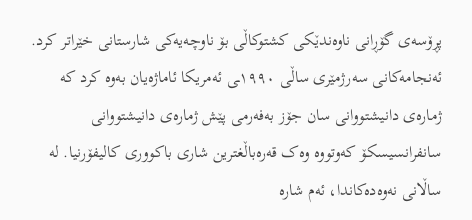پڕۆسەی گۆڕانی ناوەندێکی کشتوکاڵی بۆ ناوچەیەکی شارستانی خێراتر کرد. ئەنجامەکانی سەرژمێری ساڵی ١٩٩٠ـی ئەمریکا ئاماژەیان بەوە کرد کە ژمارەی دانیشتووانی سان جۆز بەفەرمی پێش ژمارەی دانیشتووانی سانفرانسیسکۆ کەوتووە وەک قەرەباڵغترین شاری باکووری کالیفۆرنیا. لە ساڵانی نەوەدەکاندا، ئەم شارە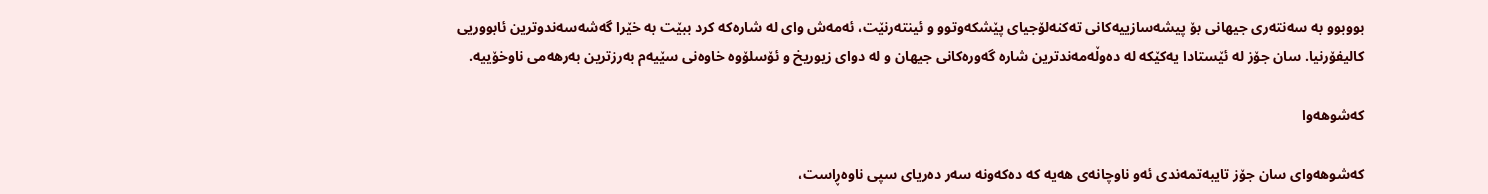بووبوو بە سەنتەری جیهانی بۆ پیشەسازییەکانی تەکنەلۆجیای پێشکەوتوو و ئینتەرنێت، ئەمەش وای لە شارەکە کرد ببێت بە خێرا گەشەسەندوترین ئابووریی کالیفۆرنیا. سان جۆز لە ئێستادا یەکێکە لە دەوڵەمەندترین شارە گەورەکانی جیهان و لە دوای زیوریخ و ئۆسلۆوە خاوەنی سێیەم بەرزترین بەرهەمی ناوخۆییە.

کەشوهەوا

کەشوهەوای سان جۆز تایبەتمەندی ئەو ناوچانەی هەیە کە دەکەونە سەر دەریای سپی ناوەڕاست،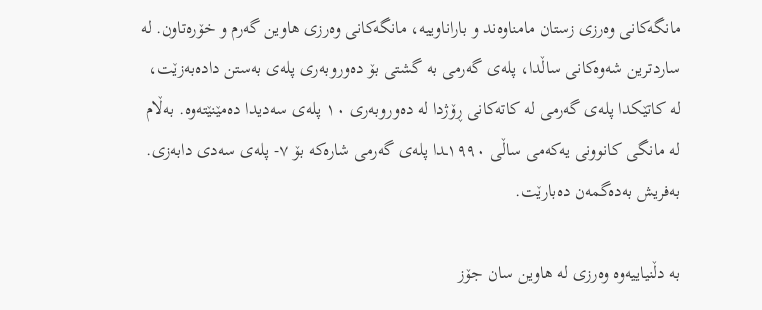مانگەکانی وەرزی زستان مامناوەند و باراناوییە، مانگەکانی وەرزی هاوین گەرم و خۆرەتاون. لە ساردترین شەوەکانی ساڵدا، پلەی گەرمی بە گشتی بۆ دەوروبەری پلەی بەستن دادەبەزێت، لە کاتێکدا پلەی گەرمی لە کاتەکانی ڕۆژدا لە دەوروبەری ١٠ پلەی سەدیدا دەمێنێتەوە. بەڵام لە مانگی کانوونی یەکەمی ساڵی ١٩٩٠ـدا پلەی گەرمی شارەکە بۆ ٧- پلەی سەدی دابەزی. بەفریش بەدەگمەن دەبارێت.

بە دڵنیاییەوە وەرزی لە هاوین سان جۆز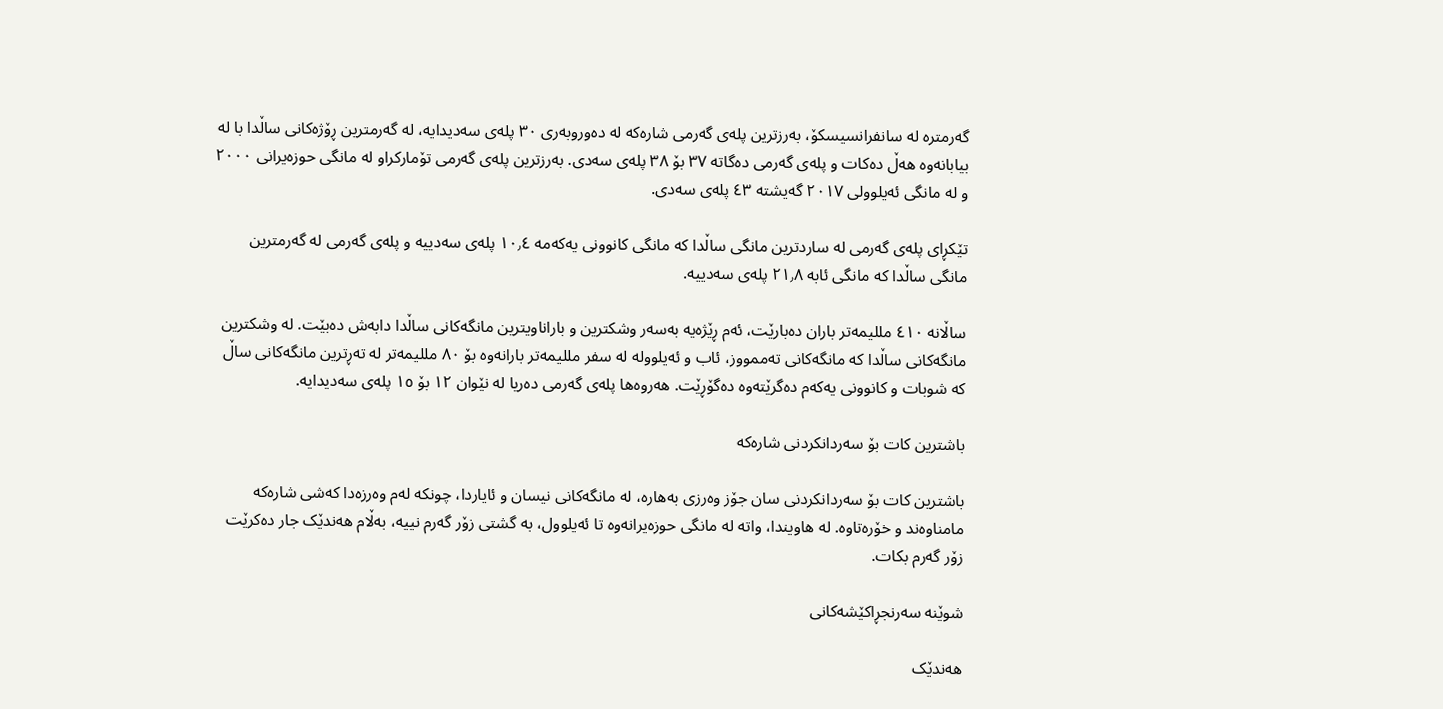گەرمترە لە سانفرانسیسکۆ، بەرزترین پلەی گەرمی شارەکە لە دەوروبەری ٣٠ پلەی سەدیدایە، لە گەرمترین ڕۆژەکانی ساڵدا با لە بیابانەوە هەڵ دەکات و پلەی گەرمی دەگاتە ٣٧ بۆ ٣٨ پلەی سەدی. بەرزترین پلەی گەرمی تۆمارکراو لە مانگی حوزەیرانی ٢٠٠٠ و لە مانگی ئەیلوولی ٢٠١٧ گەیشتە ٤٣ پلەی سەدی.

تێکڕای پلەی گەرمی لە ساردترین مانگی ساڵدا کە مانگی کانوونی یەکەمە ١٠٫٤ پلەی سەدییە و پلەی گەرمی لە گەرمترین مانگی ساڵدا کە مانگی ئابە ٢١٫٨ پلەی سەدییە.

ساڵانە ٤١٠ مللیمەتر باران دەبارێت، ئەم ڕێژەیە بەسەر وشکترین و باراناویترین مانگەکانی ساڵدا دابەش دەبێت. لە وشکترین مانگەکانی ساڵدا کە مانگەکانی تەممووز، ئاب و ئەیلوولە لە سفر مللیمەتر بارانەوە بۆ ٨٠ مللیمەتر لە تەڕترین مانگەکانی ساڵ کە شوبات و کانوونی یەکەم دەگرێتەوە دەگۆڕێت. هەروەها پلەی گەرمی دەریا لە نێوان ١٢ بۆ ١٥ پلەی سەدیدایە.

باشترین کات بۆ سەردانکردنی شارەکە

باشترین کات بۆ سەردانکردنی سان جۆز وەرزی بەهارە، لە مانگەکانی نیسان و ئایاردا، چونکە لەم وەرزەدا کەشی شارەکە مامناوەند و خۆرەتاوە. لە هاویندا، واتە لە مانگی حوزەیرانەوە تا ئەیلوول، بە گشتی زۆر گەرم نییە، بەڵام هەندێک جار دەکرێت زۆر گەرم بکات.

شوێنە سەرنجڕاکێشەکانی

هەندێک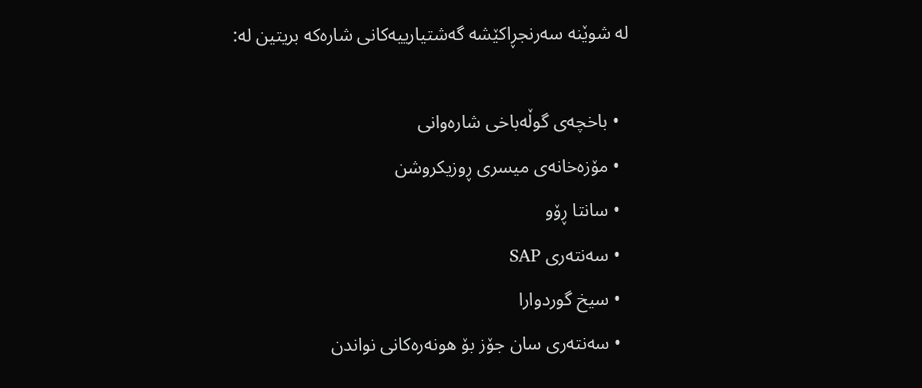لە شوێنە سەرنجڕاکێشە گەشتیارییەکانی شارەکە بریتین لە:

  • باخچەی گوڵەباخی شارەوانی
  • مۆزەخانەی میسری ڕوزیکروشن
  • سانتا ڕۆو
  • سەنتەری SAP
  • سیخ گوردوارا
  • سەنتەری سان جۆز بۆ هونەرەکانی نواندن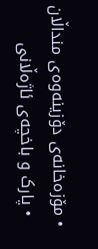• مۆزەخانەی دۆزینەوەی منداڵان
  • پارک و باخچەی ئاژەڵانی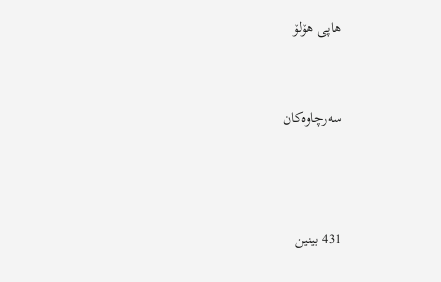هاپی هۆلۆ


سەرچاوەکان



431 بینین